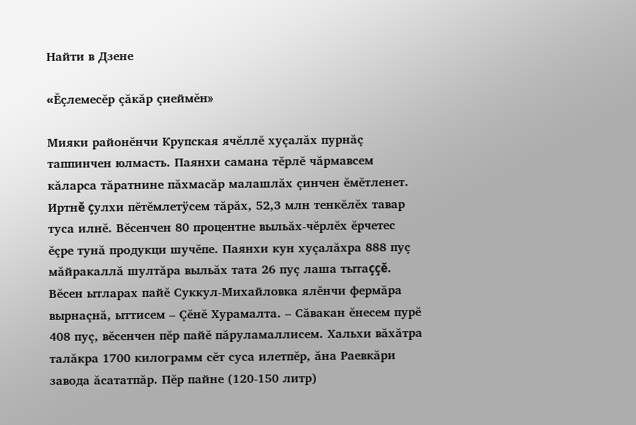Найти в Дзене

«Ĕçлемесĕр çăкăр çиеймĕн»

Мияки районĕнчи Крупская ячĕллĕ хуçалăх пурнăç таппинчен юлмасть. Паянхи самана тĕрлĕ чăрмавсем кăларса тăратнине пăхмасăр малашлăх çинчен ĕмĕтленет. Иртнĕ çулхи пĕтĕмлетÿсем тăрăх, 52,3 млн тенкĕлĕх тавар туса илнĕ. Вĕсенчен 80 процентне выльăх-чĕрлĕх ĕрчетес ĕçре тунă продукци шучĕпе. Паянхи кун хуçалăхра 888 пуç мăйракаллă шултăра выльăх тата 26 пуç лаша тытаççĕ. Вĕсен ытларах пайĕ Суккул-Михайловка ялĕнчи фермăра вырнаçнă, ыттисем – Çĕнĕ Хурамалта. – Сăвакан ĕнесем пурĕ 408 пуç, вĕсенчен пĕр пайĕ пăруламаллисем. Хальхи вăхăтра талăкра 1700 килограмм сĕт суса илетпĕр, ăна Раевкăри завода ăсататпăр. Пĕр пайне (120-150 литр)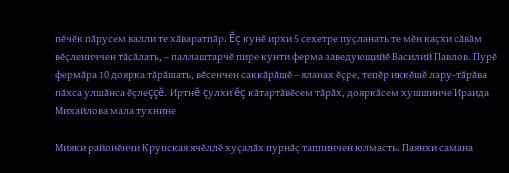пĕчĕк пăрусем валли те хăваратпăр. Ĕç кунĕ ирхи 5 сехетре пуçланать те мĕн каçхи сăвăм вĕçлениччен тăсăлать, – паллаштарчĕ пире кунти ферма заведующийĕ Василий Павлов. Пурĕ фермăра 10 доярка тăрăшать, вĕсенчен саккăрăшĕ – яланах ĕçре, тепĕр иккĕшĕ лару-тăрăва пăхса улшăнса ĕçлеççĕ. Иртнĕ çулхи ĕç кăтартăвĕсем тăрăх, дояркăсем хушшинче Ираида Михайлова мала тухнине

Мияки районĕнчи Крупская ячĕллĕ хуçалăх пурнăç таппинчен юлмасть. Паянхи самана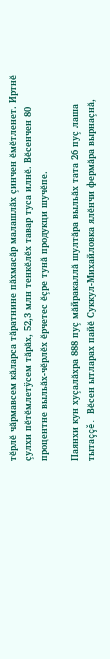тĕрлĕ чăрмавсем кăларса тăратнине пăхмасăр малашлăх çинчен ĕмĕтленет. Иртнĕ çулхи пĕтĕмлетÿсем тăрăх, 52,3 млн тенкĕлĕх тавар туса илнĕ. Вĕсенчен 80 процентне выльăх-чĕрлĕх ĕрчетес ĕçре тунă продукци шучĕпе.

Паянхи кун хуçалăхра 888 пуç мăйракаллă шултăра выльăх тата 26 пуç лаша тытаççĕ. Вĕсен ытларах пайĕ Суккул-Михайловка ялĕнчи фермăра вырнаçнă,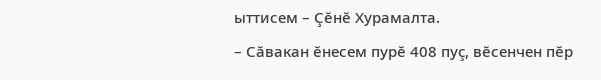ыттисем – Çĕнĕ Хурамалта.

– Сăвакан ĕнесем пурĕ 408 пуç, вĕсенчен пĕр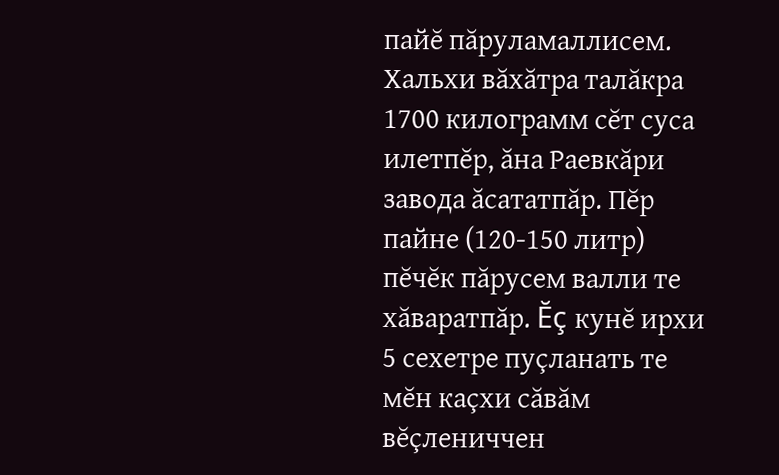пайĕ пăруламаллисем. Хальхи вăхăтра талăкра 1700 килограмм сĕт суса илетпĕр, ăна Раевкăри завода ăсататпăр. Пĕр пайне (120-150 литр) пĕчĕк пăрусем валли те хăваратпăр. Ĕç кунĕ ирхи 5 сехетре пуçланать те мĕн каçхи сăвăм вĕçлениччен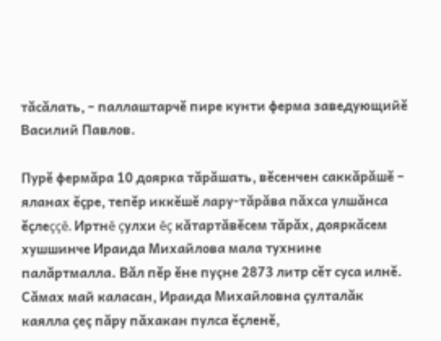тăсăлать, – паллаштарчĕ пире кунти ферма заведующийĕ Василий Павлов.

Пурĕ фермăра 10 доярка тăрăшать, вĕсенчен саккăрăшĕ – яланах ĕçре, тепĕр иккĕшĕ лару-тăрăва пăхса улшăнса ĕçлеççĕ. Иртнĕ çулхи ĕç кăтартăвĕсем тăрăх, дояркăсем хушшинче Ираида Михайлова мала тухнине палăртмалла. Вăл пĕр ĕне пуçне 2873 литр сĕт суса илнĕ. Сăмах май каласан, Ираида Михайловна çулталăк каялла çеç пăру пăхакан пулса ĕçленĕ,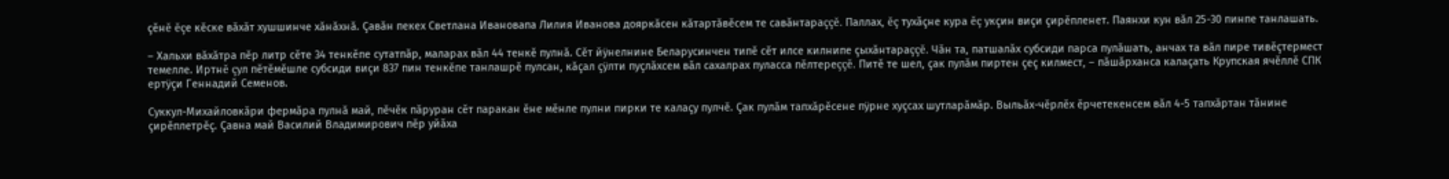çĕнĕ ĕçе кĕске вăхăт хушшинче хăнăхнă. Çавăн пекех Светлана Ивановапа Лилия Иванова дояркăсен кăтартăвĕсем те савăнтараççĕ. Паллах, ĕç тухăçне кура ĕç укçин виçи çирĕпленет. Паянхи кун вăл 25-30 пинпе танлашать.

– Хальхи вăхăтра пĕр литр сĕте 34 тенкĕпе сутатпăр, маларах вăл 44 тенкĕ пулнă. Сĕт йÿнелнине Беларусинчен типĕ сĕт илсе килнипе çыхăнтараççĕ. Чăн та, патшалăх субсиди парса пулăшать, анчах та вăл пире тивĕçтермест темелле. Иртнĕ çул пĕтĕмĕшле субсиди виçи 837 пин тенкĕпе танлашрĕ пулсан, кăçал çÿлти пуçлăхсем вăл сахалрах пуласса пĕлтереççĕ. Питĕ те шел, çак пулăм пиртен çеç килмест, – пăшăрханса калаçать Крупская ячĕллĕ СПК ертÿçи Геннадий Семенов.

Суккул-Михайловкăри фермăра пулнă май, пĕчĕк пăруран сĕт паракан ĕне мĕнле пулни пирки те калаçу пулчĕ. Çак пулăм тапхăрĕсене пÿрне хуçсах шутларăмăр. Выльăх-чĕрлĕх ĕрчетекенсем вăл 4-5 тапхăртан тăнине çирĕплетрĕç. Çавна май Василий Владимирович пĕр уйăха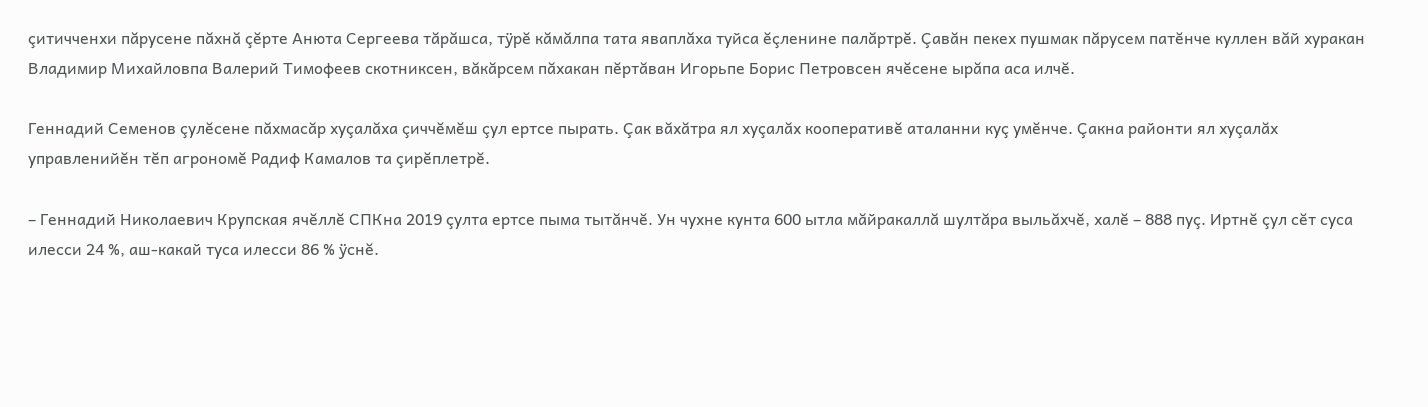çитичченхи пăрусене пăхнă çĕрте Анюта Сергеева тăрăшса, тÿрĕ кăмăлпа тата яваплăха туйса ĕçленине палăртрĕ. Çавăн пекех пушмак пăрусем патĕнче куллен вăй хуракан Владимир Михайловпа Валерий Тимофеев скотниксен, вăкăрсем пăхакан пĕртăван Игорьпе Борис Петровсен ячĕсене ырăпа аса илчĕ.

Геннадий Семенов çулĕсене пăхмасăр хуçалăха çиччĕмĕш çул ертсе пырать. Çак вăхăтра ял хуçалăх кооперативĕ аталанни куç умĕнче. Çакна районти ял хуçалăх управленийĕн тĕп агрономĕ Радиф Камалов та çирĕплетрĕ.

– Геннадий Николаевич Крупская ячĕллĕ СПКна 2019 çулта ертсе пыма тытăнчĕ. Ун чухне кунта 600 ытла мăйракаллă шултăра выльăхчĕ, халĕ – 888 пуç. Иртнĕ çул сĕт суса илесси 24 %, аш-какай туса илесси 86 % ÿснĕ.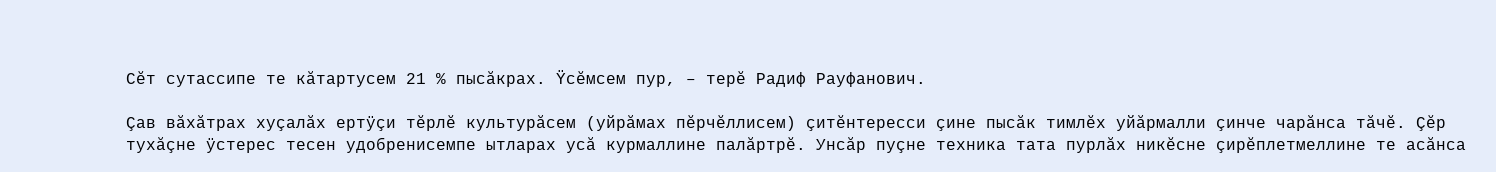Сĕт сутассипе те кăтартусем 21 % пысăкрах. Ÿсĕмсем пур, – терĕ Радиф Рауфанович.

Çав вăхăтрах хуçалăх ертÿçи тĕрлĕ культурăсем (уйрăмах пĕрчĕллисем) çитĕнтересси çине пысăк тимлĕх уйăрмалли çинче чарăнса тăчĕ. Çĕр тухăçне ÿстерес тесен удобренисемпе ытларах усă курмаллине палăртрĕ. Унсăр пуçне техника тата пурлăх никĕсне çирĕплетмеллине те асăнса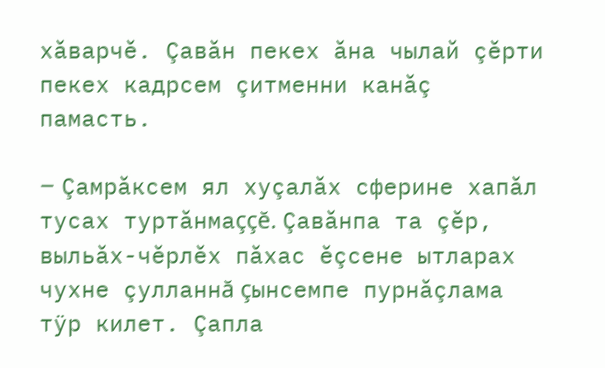хăварчĕ. Çавăн пекех ăна чылай çĕрти пекех кадрсем çитменни канăç памасть.

– Çамрăксем ял хуçалăх сферине хапăл тусах туртăнмаççĕ. Çавăнпа та çĕр, выльăх-чĕрлĕх пăхас ĕçсене ытларах чухне çулланнă çынсемпе пурнăçлама тÿр килет. Çапла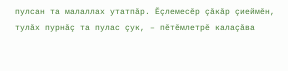пулсан та малаллах утатпăр. Ĕçлемесĕр çăкăр çиеймĕн, тулăх пурнăç та пулас çук, – пĕтĕмлетрĕ калаçăва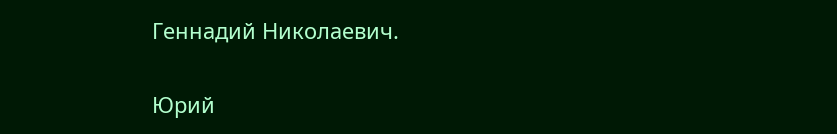Геннадий Николаевич.

Юрий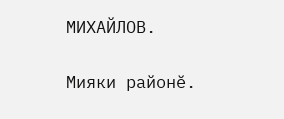МИХАЙЛОВ.

Мияки районĕ.